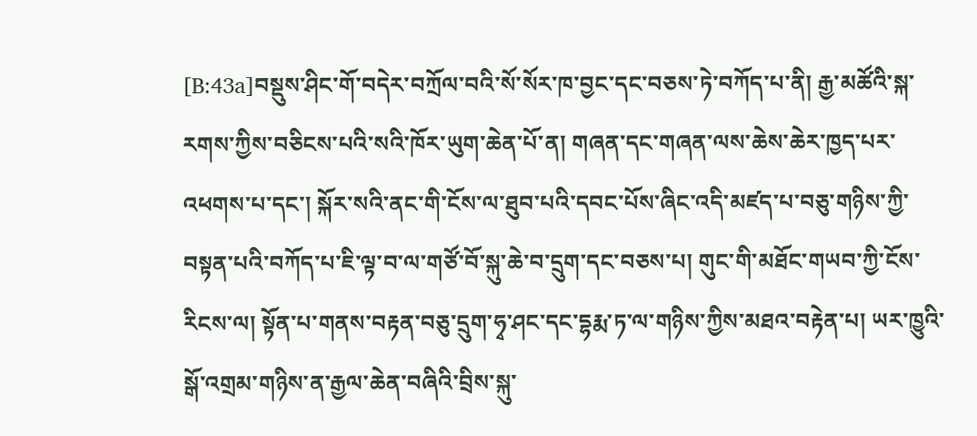[B:43a]བསྡུས་ཤིང་གོ་བདེར་བཀྲོལ་བའི་སོ་སོར་ཁ་བྱང་དང་བཅས་ཏེ་བཀོད་པ་ནི། རྒྱ་མཚོའི་སྐ་རགས་ཀྱིས་བཅིངས་པའི་སའི་ཁོར་ཡུག་ཆེན་པོ་ན། གཞན་དང་གཞན་ལས་ཆེས་ཆེར་ཁྱད་པར་འཕགས་པ་དང་། སྐོར་སའི་ནང་གི་ངོས་ལ་ཐུབ་པའི་དབང་པོས་ཞིང་འདི་མཛད་པ་བཅུ་གཉིས་ཀྱི་བསྟན་པའི་བཀོད་པ་ཇི་ལྟ་བ་ལ་གཙོ་བོ་སྐུ་ཆེ་བ་དྲུག་དང་བཅས་པ། གུང་གི་མཐོང་གཡབ་ཀྱི་ངོས་རིངས་ལ། སྟོན་པ་གནས་བརྟན་བཅུ་དྲུག་ཧྭ་ཤང་དང་དྷརྨ་ཏ་ལ་གཉིས་ཀྱིས་མཐའ་བརྟེན་པ། ཡར་ཁྱུའི་སྒོ་འགྲམ་གཉིས་ན་རྒྱལ་ཆེན་བཞིའི་བྲིས་སྐུ་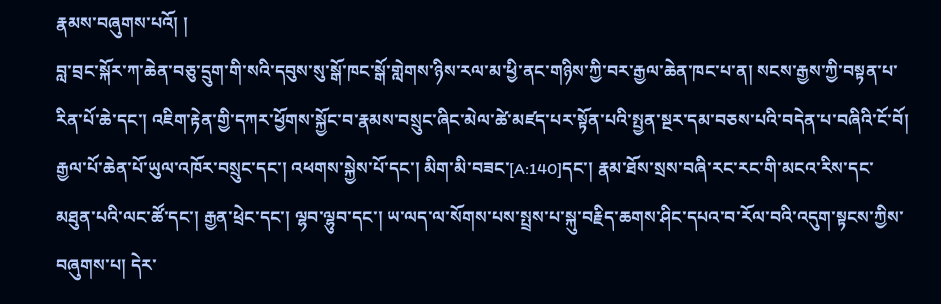རྣམས་བཞུགས་པའོ། །
བླ་བྲང་སྐོར་ཀ་ཆེན་བཅུ་དྲུག་གི་སའི་དབུས་སུ་སྒོ་ཁང་སྒོ་གླེགས་ཉིས་རལ་མ་ཕྱི་ནང་གཉིས་ཀྱི་བར་རྒྱལ་ཆེན་ཁང་པ་ན། སངས་རྒྱས་ཀྱི་བསྟན་པ་རིན་པོ་ཆེ་དང་། འཇིག་རྟེན་གྱི་དཀར་ཕྱོགས་སྐྱོང་བ་རྣམས་བསྲུང་ཞིང་མེལ་ཚེ་མཛད་པར་སྟོན་པའི་སྤྱན་སྔར་དམ་བཅས་པའི་བདེན་པ་བཞིའི་ངོ་བོ། རྒྱལ་པོ་ཆེན་པོ་ཡུལ་འཁོར་བསྲུང་དང་། འཕགས་སྐྱེས་པོ་དང་། མིག་མི་བཟང་[A:140]དང་། རྣམ་ཐོས་སྲས་བཞི་རང་རང་གི་མངའ་རིས་དང་མཐུན་པའི་ལང་ཚོ་དང་། རྒྱན་ཕྲེང་དང་། ལྷབ་ལྷུབ་དང་། ཡ་ལད་ལ་སོགས་པས་སྤྲས་པ་སྐུ་བརྗིད་ཆགས་ཤིང་དཔའ་བ་རོལ་བའི་འདུག་སྟངས་ཀྱིས་བཞུགས་པ། དེར་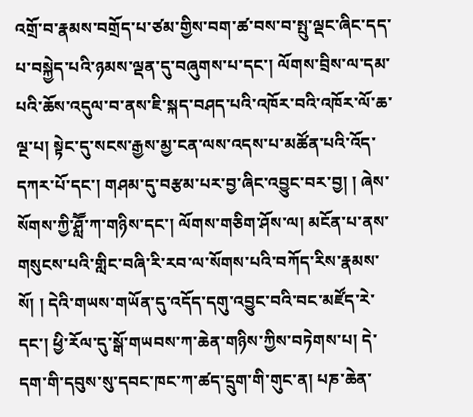འགྲོ་བ་རྣམས་བགྲོད་པ་ཙམ་གྱིས་བག་ཚ་བས་བ་སྤུ་ལྡང་ཞིང་དད་པ་བསྐྱེད་པའི་ཉམས་ལྡན་དུ་བཞུགས་པ་དང་། ལོགས་བྲིས་ལ་དམ་པའི་ཆོས་འདུལ་བ་ནས་ཇི་སྐད་བཤད་པའི་འཁོར་བའི་འཁོར་ལོ་ཆ་ལྔ་པ། སྟེང་དུ་སངས་རྒྱས་མྱ་ངན་ལས་འདས་པ་མཚོན་པའི་འོད་དཀར་པོ་དང་། གཤམ་དུ་བརྩམ་པར་བྱ་ཞིང་འབྱུང་བར་བྱ། ། ཞེས་སོགས་ཀྱི་ཤླཽ་ཀ་གཉིས་དང་། ལོགས་གཅིག་ཤོས་ལ། མངོན་པ་ནས་གསུངས་པའི་གླིང་བཞི་རི་རབ་ལ་སོགས་པའི་བཀོད་རིས་རྣམས་སོ། ། དེའི་གཡས་གཡོན་དུ་འདོད་དགུ་འབྱུང་བའི་བང་མཛོད་རེ་དང་། ཕྱི་རོལ་དུ་སྒོ་གཡབས་ཀ་ཆེན་གཉིས་ཀྱིས་བཏེགས་པ། དེ་དག་གི་དབུས་སུ་དབང་ཁང་ཀ་ཚད་དྲུག་གི་གུང་ན། པཎ་ཆེན་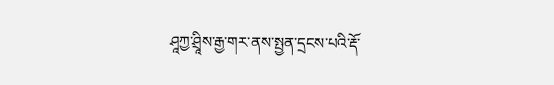ཤཱཀྱ་ཤྲཱིས་རྒྱ་གར་ནས་སྤྱན་དྲངས་པའི་རྡོ་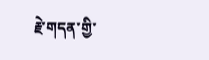རྗེ་གདན་གྱི་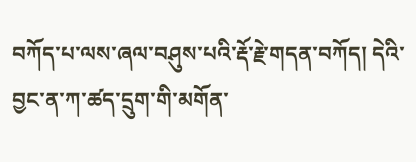བཀོད་པ་ལས་ཞལ་བཤུས་པའི་རྡོ་རྗེ་གདན་བཀོད། དེའི་བྱང་ན་ཀ་ཚད་དྲུག་གི་མགོན་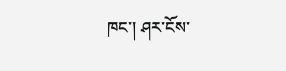ཁང་། ཤར་ངོས་